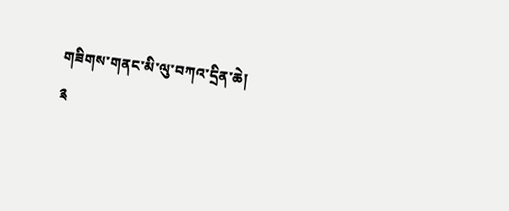གཟིགས་གནང་མི་ལུ་བཀའ་དྲིན་ཆེ།
༉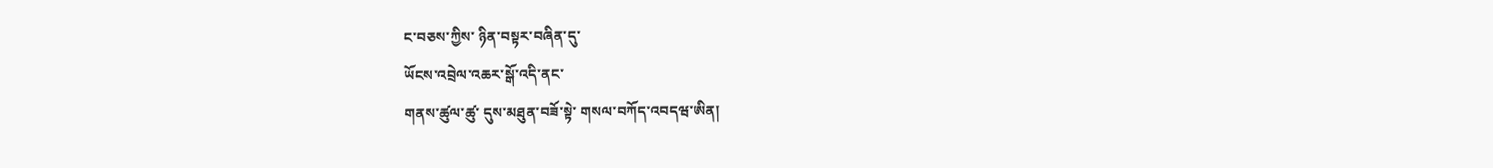ང་བཅས་ཀྱིས་ ཉིན་བསྟར་བཞིན་དུ་
ཡོངས་འབྲེལ་འཆར་སྒོ་འདི་ནང་
གནས་ཚུལ་ཚུ་ དུས་མཐུན་བཟོ་སྟེ་ གསལ་བཀོད་འབདཝ་ཨིན།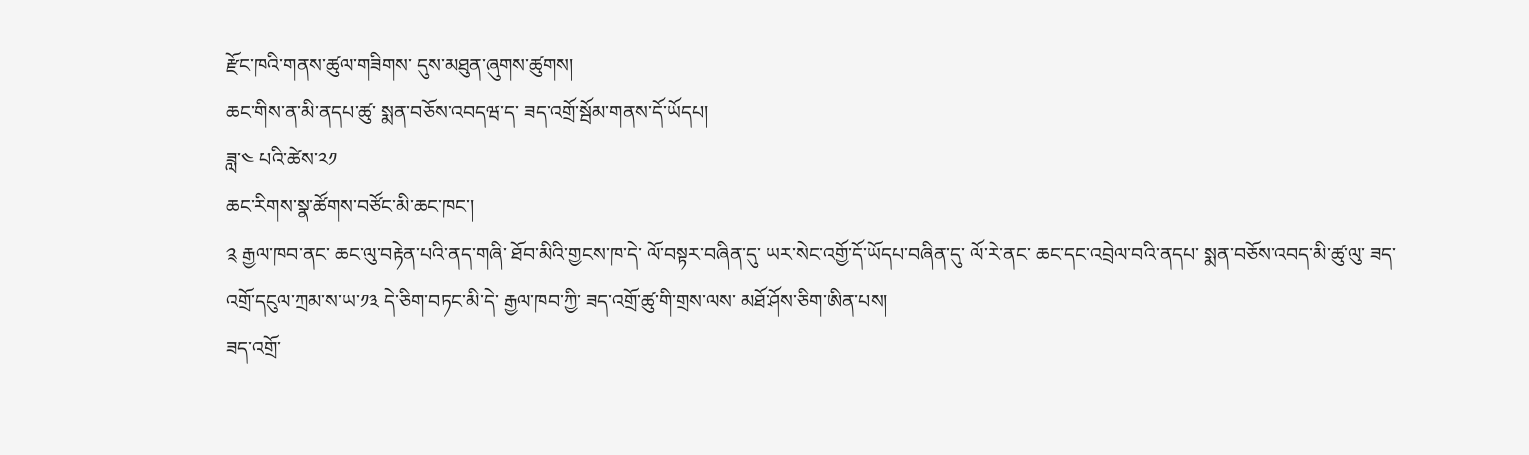རྫོང་ཁའི་གནས་ཚུལ་གཟིགས་ དུས་མཐུན་ཞུགས་ཚུགས།
ཆང་གིས་ན་མི་ནདཔ་ཚུ་ སྨན་བཅོས་འབདཝ་ད་ ཟད་འགྲོ་སྦོམ་གནས་དོ་ཡོདཔ།
ཟླ་༤ པའི་ཚེས་༢༡
ཆང་རིགས་སྣ་ཚོགས་བཙོང་མི་ཆང་ཁང་།
༉ རྒྱལ་ཁབ་ནང་ ཆང་ལུ་བརྟེན་པའི་ནད་གཞི་ ཐོབ་མིའི་གྱངས་ཁ་དེ་ ལོ་བསྟར་བཞིན་དུ་ ཡར་སེང་འགྱོ་དོ་ཡོདཔ་བཞིན་དུ་ ལོ་རེ་ནང་ ཆང་དང་འབྲེལ་བའི་ནདཔ་ སྨན་བཅོས་འབད་མི་ཚུ་ལུ་ ཟད་འགྲོ་དངུལ་ཀྲམ་ས་ཡ་༡༣ དེ་ཅིག་བཏང་མི་དེ་ རྒྱལ་ཁབ་ཀྱི་ ཟད་འགྲོ་ཚུ་གི་གྲས་ལས་ མཐོ་ཤོས་ཅིག་ཨིན་པས།
ཟད་འགྲོ་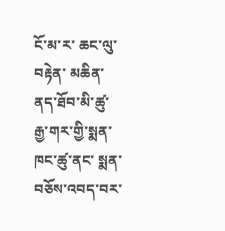ངོ་མ་ར་ ཆང་ལུ་བརྟེན་ མཆིན་ནད་ཐོབ་མི་ཚུ་ རྒྱ་གར་གྱི་སྨན་ཁང་ཚུ་ནང་ སྨན་བཅོས་འབད་བར་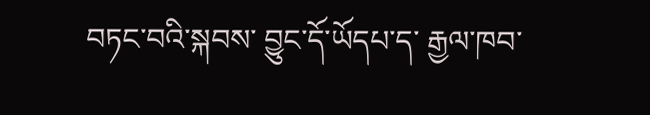བཏང་བའི་སྐབས་ བྱུང་དོ་ཡོདཔ་ད་ རྒྱལ་ཁབ་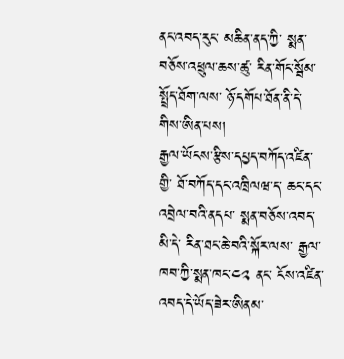ནང་འབད་རུང་ མཆིན་ནད་ཀྱི་ སྨན་བཅོས་འཕྲུལ་ཆས་ཚུ་ རིན་གོང་སྦོམ་སྤྲོད་ཐོག་ལས་ ཉོ་དགོཔ་ཐོན་ནི་དེ་གིས་ཨིན་པས།
རྒྱལ་ཡོངས་རྩིས་དཔྱད་བཀོད་འཛིན་གྱི་ ཐོ་བཀོད་དང་འཁྲིལཝ་ད་ ཆང་དང་འབྲེལ་བའི་ནདཔ་ སྨན་བཅོས་འབད་མི་དེ་ རིན་ཐང་ཆེ་བའི་སྐོར་ལས་ རྒྱལ་ཁབ་ཀྱི་སྨན་ཁང་༤༢ ནང་ ངོས་འཛིན་འབད་དེ་ཡོད་ཟེར་ཨིནམ་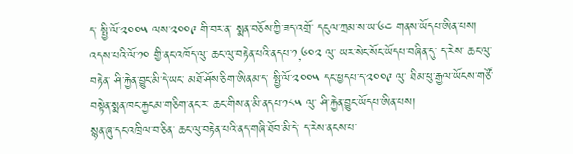ད་ སྤྱི་ལོ་༢༠༠༥ ལས་༢༠༠༩ གི་བར་ན་ སྨན་བཅོས་ཀྱི་ཟད་འགྲོ་ དངུལ་ཀྲམ་ས་ཡ་༦༤ གནས་ཡོདཔ་ཨིན་པས།
འདས་པའི་ལོ་༡༠ གྱི་ནང་འཁོད་ལུ་ ཆང་ལུ་བརྟེན་པའི་ནདཔ་༡,༦༠༢ ལུ་ ཡར་སེང་སོང་ཡོདཔ་བཞིན་དུ་ ད་རེས་ ཆང་ལུ་བརྟེན་ ཤི་རྐྱེན་བྱུང་མི་དེ་ཡང་ མཐོ་ཤོས་ཅིག་ཨིནམ་ད་ སྤྱི་ལོ་༢༠༠༥ དང་ཕྱདཔ་ད་༢༠༠༩ ལུ་ ཐིམ་ཕུ་རྒྱལ་ཡོངས་གཙོ་བསྟེན་སྨན་ཁང་རྐྱངམ་གཅིག་ནང་ར་ ཆང་གིས་ན་མི་ནདཔ་༡༨༥ ལུ་ ཤི་རྐྱེན་བྱུང་ཡོདཔ་ཨིན་པས།
སྙན་ཞུ་དང་འཁྲིལ་བ་ཅིན་ ཆང་ལུ་བརྟེན་པའི་ནད་གཞི་ཐོབ་མི་དེ་ ད་རེས་ནངས་པ་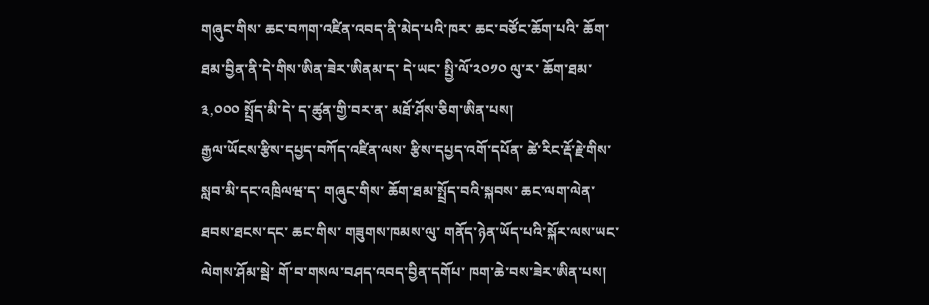གཞུང་གིས་ ཆང་བཀག་འཛིན་འབད་ནི་མེད་པའི་ཁར་ ཆང་བཙོང་ཆོག་པའི་ ཆོག་ཐམ་བྱིན་ནི་དེ་གིས་ཨིན་ཟེར་ཨིནམ་ད་ དེ་ཡང་ སྤྱི་ལོ་༢༠༡༠ ལུ་ར་ ཆོག་ཐམ་༣,༠༠༠ སྤྲོད་མི་དེ་ ད་ཚུན་གྱི་བར་ན་ མཐོ་ཤོས་ཅིག་ཨིན་པས།
རྒྱལ་ཡོངས་རྩིས་དཔྱད་བཀོད་འཛིན་ལས་ རྩིས་དཔྱད་འགོ་དཔོན་ ཚེ་རིང་རྡོ་རྗེ་གིས་ སླབ་མི་དང་འཁྲིལཝ་ད་ གཞུང་གིས་ ཆོག་ཐམ་སྤྲོད་བའི་སྐབས་ ཆང་ལག་ལེན་ཐབས་ཐངས་དང་ ཆང་གིས་ གཟུགས་ཁམས་ལུ་ གནོད་ཉེན་ཡོད་པའི་སྐོར་ལས་ཡང་ ལེགས་ཤོམ་སྦེ་ གོ་བ་གསལ་བཤད་འབད་བྱིན་དགོཔ་ ཁག་ཆེ་བས་ཟེར་ཨིན་པས།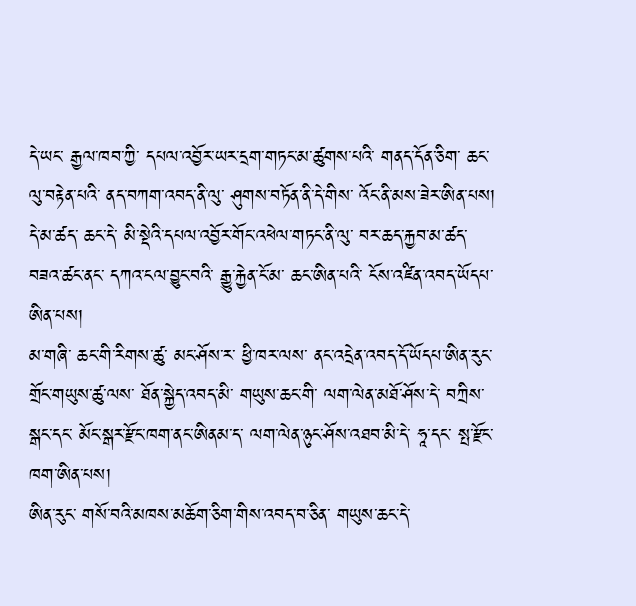དེ་ཡང་ རྒྱལ་ཁབ་ཀྱི་ དཔལ་འབྱོར་ཡར་དྲག་གཏང་མ་ཚུགས་པའི་ གནད་དོན་ཅིག་ ཆང་ལུ་བརྟེན་པའི་ ནད་བཀག་འབད་ནི་ལུ་ ཤུགས་བཏོན་ནི་དེ་གིས་ འོང་ནི་མས་ཟེར་ཨིན་པས།
དེ་མ་ཚད་ ཆང་དེ་ མི་སྡེའི་དཔལ་འབྱོར་གོང་འཕེལ་གཏང་ནི་ལུ་ བར་ཆད་རྐྱབ་མ་ཚད་ བཟའ་ཚང་ནང་ དཀའ་ངལ་བྱུང་བའི་ རྒྱུ་རྐྱེན་ངོ་མ་ ཆང་ཨིན་པའི་ ངོས་འཛིན་འབད་ཡོདཔ་ཨིན་པས།
མ་གཞི་ ཆང་གི་རིགས་ཚུ་ མང་ཤོས་ར་ ཕྱི་ཁར་ལས་ ནང་འདྲེན་འབད་དོ་ཡོདཔ་ཨིན་རུང་ གྲོང་གཡུས་ཚུ་ལས་ ཐོན་སྐྱེད་འབད་མི་ གཡུས་ཆང་གི་ ལག་ལེན་མཐོ་ཤོས་དེ་ བཀྲིས་སྒང་དང་ མོང་སྒར་རྫོང་ཁག་ནང་ཨིནམ་ད་ ལག་ལེན་ཉུང་ཤོས་འཐབ་མི་དེ་ ཧཱ་དང་ སྤ་རྫོང་ཁག་ཨིན་པས།
ཨིན་རུང་ གསོ་བའི་མཁས་མཆོག་ཅིག་གིས་འབད་བ་ཅིན་ གཡུས་ཆང་དེ་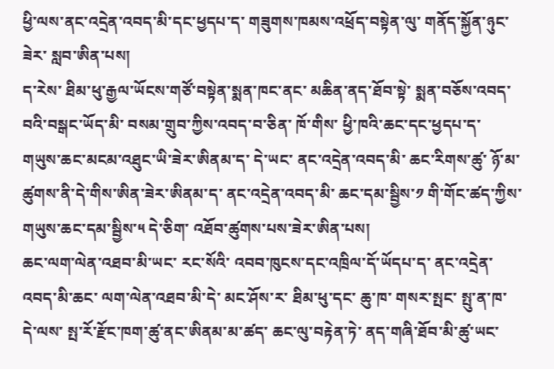ཕྱི་ལས་ནང་འདྲེན་འབད་མི་དང་ཕྱདཔ་ད་ གཟུགས་ཁམས་འཕྲོད་བསྟེན་ལུ་ གནོད་སྐྱོན་ཉུང་ཟེར་ སླབ་ཨིན་པས།
ད་རེས་ ཐིམ་ཕུ་རྒྱལ་ཡོངས་གཙོ་བསྟེན་སྨན་ཁང་ནང་ མཆིན་ནད་ཐོབ་སྟེ་ སྨན་བཅོས་འབད་བའི་བསྒང་ཡོད་མི་ བསམ་གྲུབ་ཀྱིས་འབད་བ་ཅིན་ ཁོ་གིས་ ཕྱི་ཁའི་ཆང་དང་ཕྱདཔ་ད་ གཡུས་ཆང་མངམ་འཐུང་ཡི་ཟེར་ཨིནམ་ད་ དེ་ཡང་ ནང་འདྲེན་འབད་མི་ ཆང་རིགས་ཚུ་ ཉོ་མ་ཚུགས་ནི་དེ་གིས་ཨིན་ཟེར་ཨིནམ་ད་ ནང་འདྲེན་འབད་མི་ ཆང་དམ་སྦྱིས་༡ གི་གོང་ཚད་ཀྱིས་ གཡུས་ཆང་དམ་སྦྱིས་༥ དེ་ཅིག་ འཐོབ་ཚུགས་པས་ཟེར་ཨིན་པས།
ཆང་ལག་ལེན་འཐབ་མི་ཡང་ རང་སོའི་ འབབ་ཁུངས་དང་འཁྲིལ་དོ་ཡོདཔ་ད་ ནང་འདྲེན་འབད་མི་ཆང་ ལག་ལེན་འཐབ་མི་དེ་ མང་ཤོས་ར་ ཐིམ་ཕུ་དང་ ཆུ་ཁ་ གསར་སྤང་ སྤུ་ན་ཁ་ དེ་ལས་ སྤ་རོ་རྫོང་ཁག་ཚུ་ནང་ཨིནམ་མ་ཚད་ ཆང་ལུ་བརྟེན་ཏེ་ ནད་གཞི་ཐོབ་མི་ཚུ་ཡང་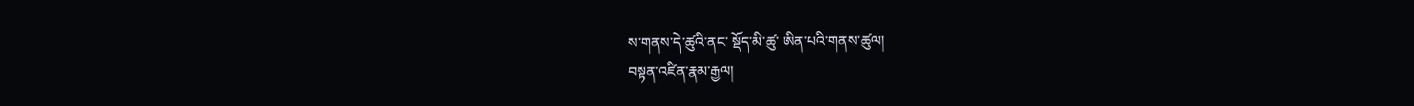ས་གནས་དེ་ཚུའི་ནང་ སྡོད་མི་ཚུ་ ཨིན་པའི་གནས་ཚུལ།
བསྟན་འཛིན་རྣམ་རྒྱལ།